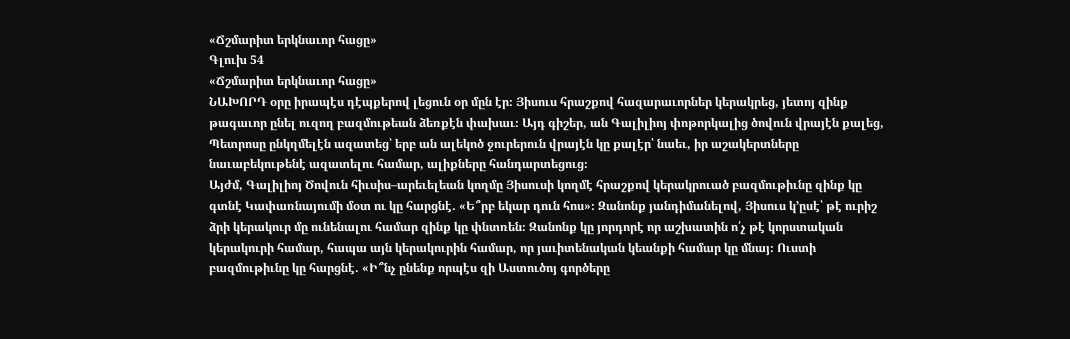«Ճշմարիտ երկնաւոր հացը»
Գլուխ 54
«Ճշմարիտ երկնաւոր հացը»
ՆԱԽՈՐԴ օրը իրապէս դէպքերով լեցուն օր մըն էր։ Յիսուս հրաշքով հազարաւորներ կերակրեց, յետոյ զինք թագաւոր ընել ուզող բազմութեան ձեռքէն փախաւ։ Այդ գիշեր, ան Գալիլիոյ փոթորկալից ծովուն վրայէն քալեց, Պետրոսը ընկղմելէն ազատեց՝ երբ ան ալեկոծ ջուրերուն վրայէն կը քալէր՝ նաեւ, իր աշակերտները նաւաբեկութենէ ազատելու համար, ալիքները հանդարտեցուց։
Այժմ, Գալիլիոյ Ծովուն հիւսիս–արեւելեան կողմը Յիսուսի կողմէ հրաշքով կերակրուած բազմութիւնը զինք կը գտնէ Կափառնայումի մօտ ու կը հարցնէ. «Ե՞րբ եկար դուն հոս»։ Զանոնք յանդիմանելով, Յիսուս կ’ըսէ՝ թէ ուրիշ ձրի կերակուր մը ունենալու համար զինք կը փնտռեն։ Զանոնք կը յորդորէ որ աշխատին ո՛չ թէ կորստական կերակուրի համար, հապա այն կերակուրին համար, որ յաւիտենական կեանքի համար կը մնայ։ Ուստի բազմութիւնը կը հարցնէ. «Ի՞նչ ընենք որպէս զի Աստուծոյ գործերը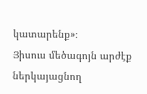կատարենք»։
Յիսուս մեծագոյն արժէք ներկայացնող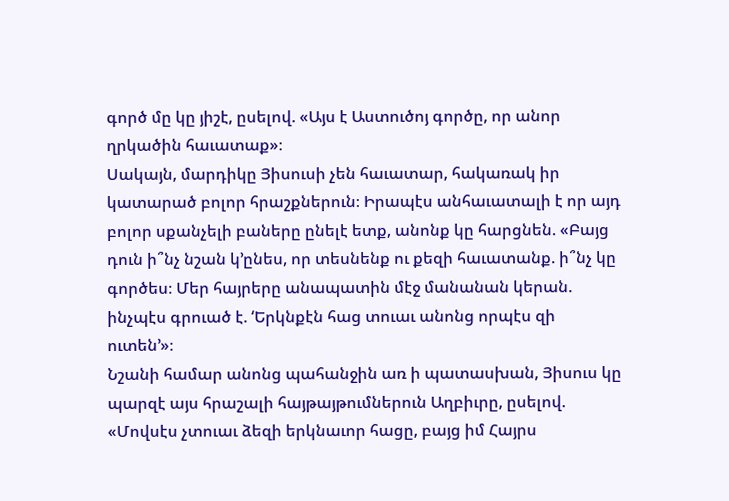գործ մը կը յիշէ, ըսելով. «Այս է Աստուծոյ գործը, որ անոր ղրկածին հաւատաք»։
Սակայն, մարդիկը Յիսուսի չեն հաւատար, հակառակ իր կատարած բոլոր հրաշքներուն։ Իրապէս անհաւատալի է որ այդ բոլոր սքանչելի բաները ընելէ ետք, անոնք կը հարցնեն. «Բայց դուն ի՞նչ նշան կ’ընես, որ տեսնենք ու քեզի հաւատանք. ի՞նչ կը գործես։ Մեր հայրերը անապատին մէջ մանանան կերան. ինչպէս գրուած է. ‘Երկնքէն հաց տուաւ անոնց որպէս զի ուտեն’»։
Նշանի համար անոնց պահանջին առ ի պատասխան, Յիսուս կը պարզէ այս հրաշալի հայթայթումներուն Աղբիւրը, ըսելով. «Մովսէս չտուաւ ձեզի երկնաւոր հացը, բայց իմ Հայրս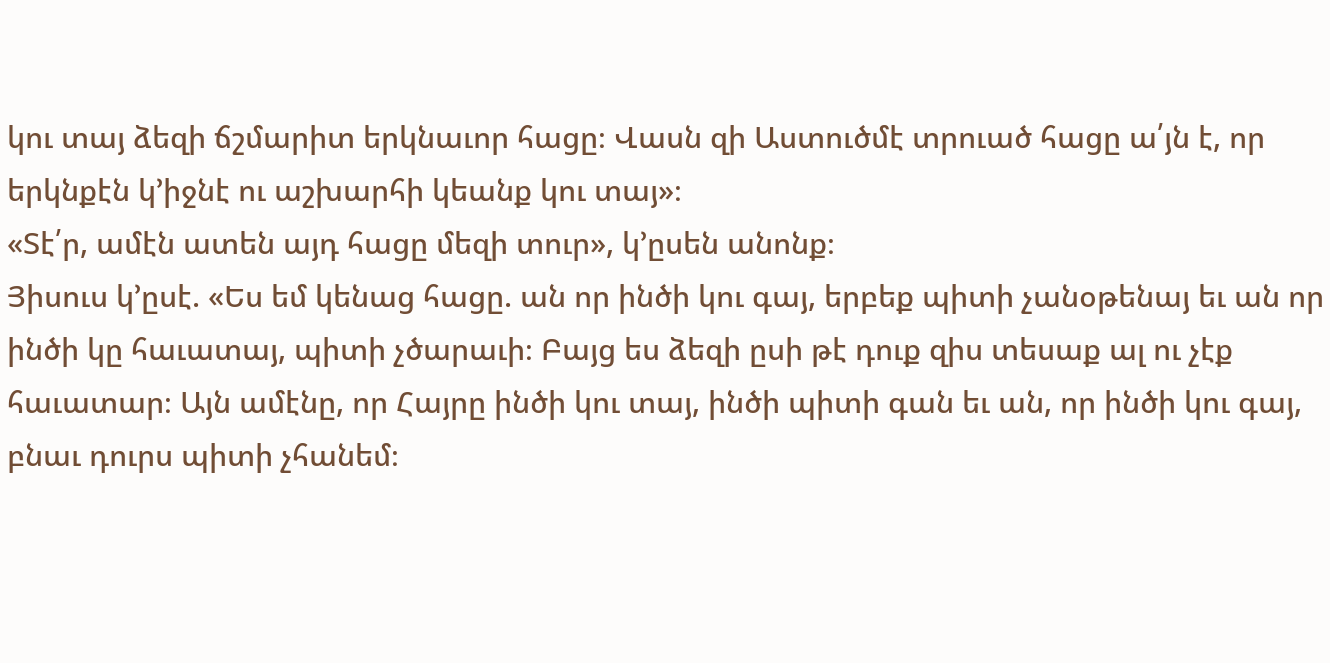կու տայ ձեզի ճշմարիտ երկնաւոր հացը։ Վասն զի Աստուծմէ տրուած հացը ա՛յն է, որ երկնքէն կ’իջնէ ու աշխարհի կեանք կու տայ»։
«Տէ՛ր, ամէն ատեն այդ հացը մեզի տուր», կ’ըսեն անոնք։
Յիսուս կ’ըսէ. «Ես եմ կենաց հացը. ան որ ինծի կու գայ, երբեք պիտի չանօթենայ եւ ան որ ինծի կը հաւատայ, պիտի չծարաւի։ Բայց ես ձեզի ըսի թէ դուք զիս տեսաք ալ ու չէք հաւատար։ Այն ամէնը, որ Հայրը ինծի կու տայ, ինծի պիտի գան եւ ան, որ ինծի կու գայ, բնաւ դուրս պիտի չհանեմ։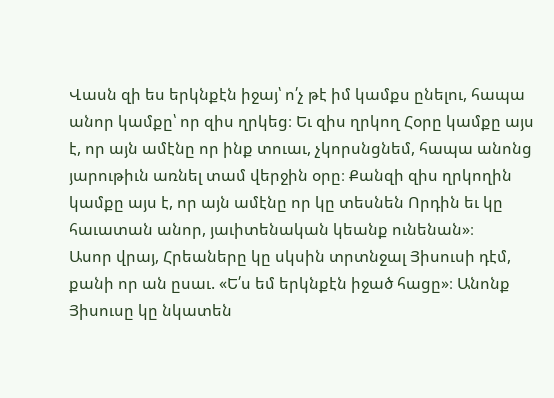Վասն զի ես երկնքէն իջայ՝ ո՛չ թէ իմ կամքս ընելու, հապա անոր կամքը՝ որ զիս ղրկեց։ Եւ զիս ղրկող Հօրը կամքը այս է, որ այն ամէնը որ ինք տուաւ, չկորսնցնեմ, հապա անոնց յարութիւն առնել տամ վերջին օրը։ Քանզի զիս ղրկողին կամքը այս է, որ այն ամէնը որ կը տեսնեն Որդին եւ կը հաւատան անոր, յաւիտենական կեանք ունենան»։
Ասոր վրայ, Հրեաները կը սկսին տրտնջալ Յիսուսի դէմ, քանի որ ան ըսաւ. «Ե՛ս եմ երկնքէն իջած հացը»։ Անոնք Յիսուսը կը նկատեն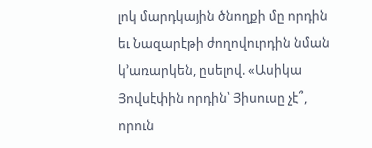լոկ մարդկային ծնողքի մը որդին եւ Նազարէթի ժողովուրդին նման կ’առարկեն, ըսելով. «Ասիկա Յովսէփին որդին՝ Յիսուսը չէ՞, որուն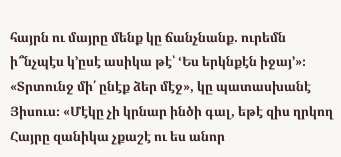հայրն ու մայրը մենք կը ճանչնանք. ուրեմն ի՞նչպէս կ’ըսէ ասիկա թէ՝ ‘Ես երկնքէն իջայ’»։
«Տրտունջ մի՛ ընէք ձեր մէջ», կը պատասխանէ Յիսուս։ «Մէկը չի կրնար ինծի գալ, եթէ զիս ղրկող Հայրը զանիկա չքաշէ ու ես անոր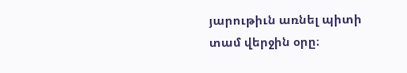յարութիւն առնել պիտի տամ վերջին օրը։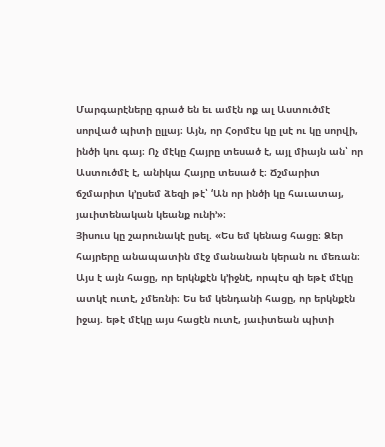Մարգարէները գրած են եւ ամէն ոք ալ Աստուծմէ սորված պիտի ըլլայ։ Այն, որ Հօրմէս կը լսէ ու կը սորվի, ինծի կու գայ։ Ոչ մէկը Հայրը տեսած է, այլ միայն ան՝ որ Աստուծմէ է, անիկա Հայրը տեսած է։ Ճշմարիտ ճշմարիտ կ’ըսեմ ձեզի թէ՝ ‘Ան որ ինծի կը հաւատայ, յաւիտենական կեանք ունի’»։
Յիսուս կը շարունակէ ըսել. «Ես եմ կենաց հացը։ Ձեր հայրերը անապատին մէջ մանանան կերան ու մեռան։ Այս է այն հացը, որ երկնքէն կ’իջնէ, որպէս զի եթէ մէկը ատկէ ուտէ, չմեռնի։ Ես եմ կենդանի հացը, որ երկնքէն իջայ. եթէ մէկը այս հացէն ուտէ, յաւիտեան պիտի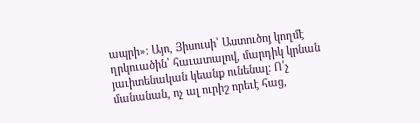ապրի»։ Այո, Յիսուսի՝ Աստուծոյ կողմէ ղրկուածին՝ հաւատալով, մարդիկ կրնան յաւիտենական կեանք ունենալ։ Ո՛չ մանանան, ոչ ալ ուրիշ որեւէ հաց,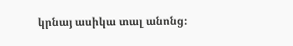կրնայ ասիկա տալ անոնց։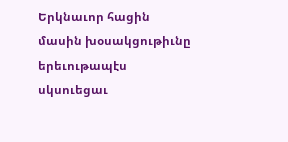Երկնաւոր հացին մասին խօսակցութիւնը երեւութապէս սկսուեցաւ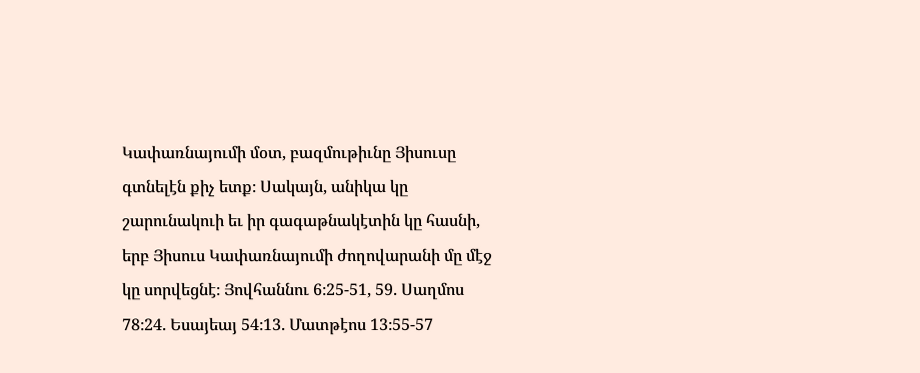Կափառնայումի մօտ, բազմութիւնը Յիսուսը գտնելէն քիչ ետք։ Սակայն, անիկա կը շարունակուի եւ իր գագաթնակէտին կը հասնի, երբ Յիսուս Կափառնայումի ժողովարանի մը մէջ կը սորվեցնէ։ Յովհաննու 6։25-51, 59. Սաղմոս 78։24. Եսայեայ 54։13. Մատթէոս 13։55-57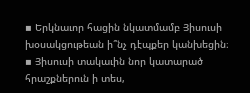▪ Երկնաւոր հացին նկատմամբ Յիսուսի խօսակցութեան ի՞նչ դէպքեր կանխեցին։
▪ Յիսուսի տակաւին նոր կատարած հրաշքներուն ի տես,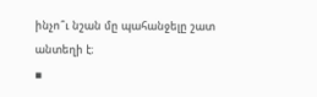ինչո՞ւ նշան մը պահանջելը շատ անտեղի է։
▪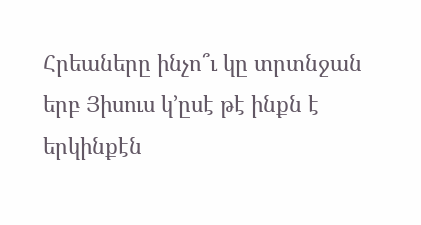Հրեաները ինչո՞ւ կը տրտնջան երբ Յիսուս կ’ըսէ թէ ինքն է երկինքէն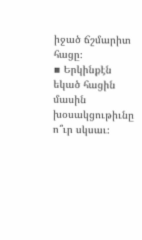իջած ճշմարիտ հացը։
▪ Երկինքէն եկած հացին մասին խօսակցութիւնը ո՞ւր սկսաւ։